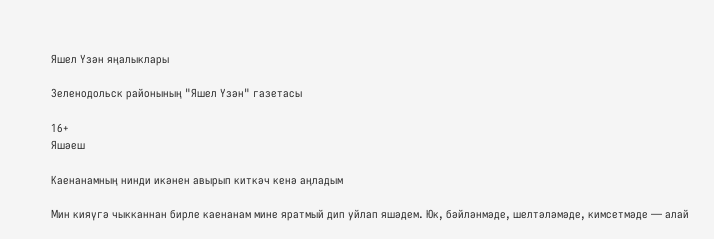Яшел Үзән яңалыклары

Зеленодольск районының "Яшел Үзән" газетасы

16+
Яшәеш

Каенанамның нинди икәнен авырып киткәч кенә аңладым

Мин кияүгә чыкканнан бирле каенанам мине яратмый дип уйлап яшәдем. Юк, бәйләнмәде, шелтәләмәде, кимсетмәде — алай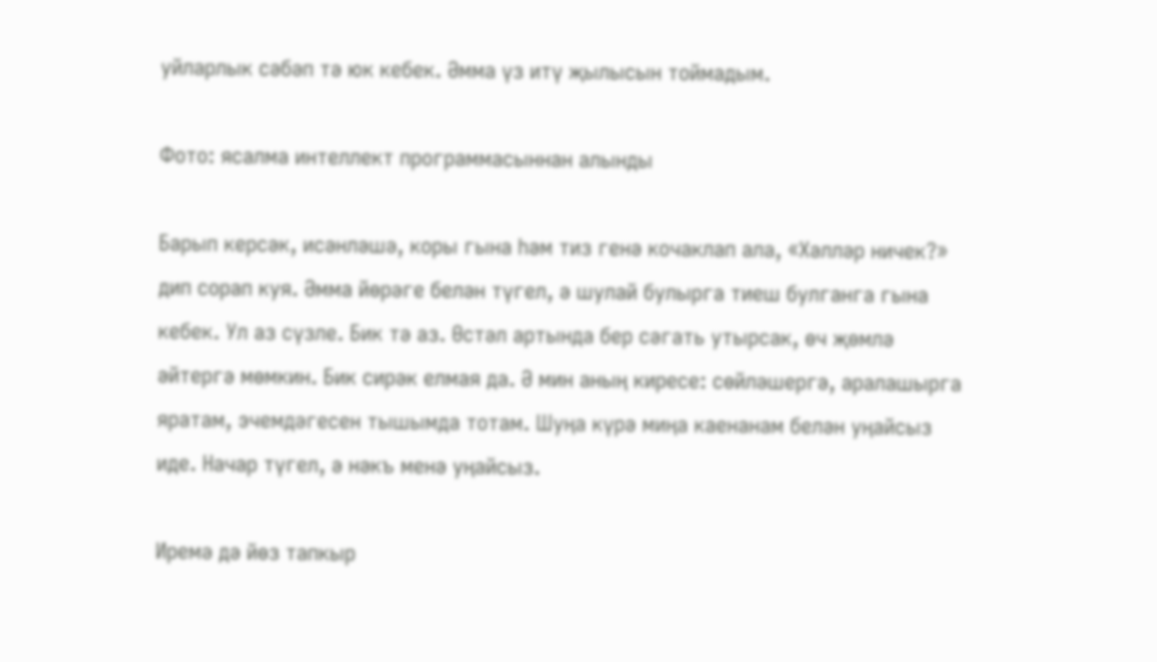уйларлык сәбәп тә юк кебек. Әмма үз итү җылысын тоймадым.

Фото: ясалма интеллект программасыннан алынды

Барып керсәк, исәнләшә, коры гына һәм тиз генә кочаклап ала, «Хәлләр ничек?» дип сорап куя. Әмма йөрәге белән түгел, ә шулай булырга тиеш булганга гына кебек. Ул аз сүзле. Бик тә аз. Өстәл артында бер сәгать утырсак, өч җөмлә әйтергә мөмкин. Бик сирәк елмая да. Ә мин аның киресе: сөйләшергә, аралашырга яратам, эчемдәгесен тышымда тотам. Шуңа күрә миңа каенанам белән уңайсыз иде. Начар түгел, ә нәкъ менә уңайсыз.

Иремә дә йөз тапкыр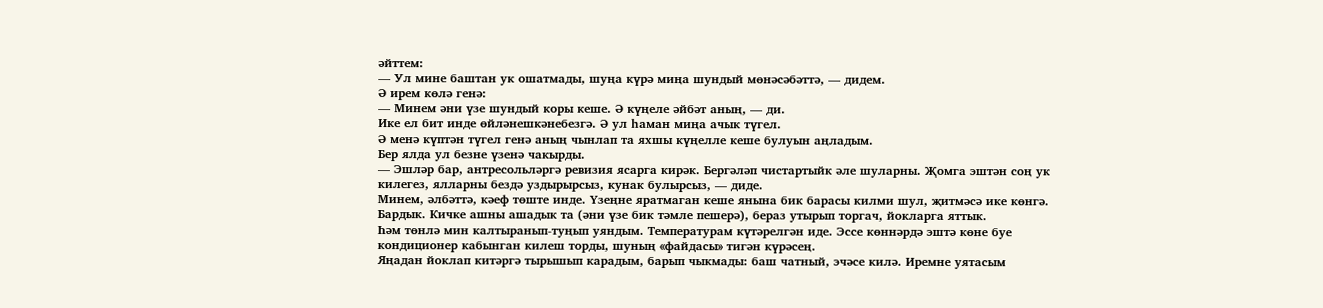әйттем:
— Ул мине баштан ук ошатмады, шуңа күрә миңа шундый мөнәсәбәттә, — дидем.
Ә ирем көлә генә:
— Минем әни үзе шундый коры кеше. Ә күңеле әйбәт аның, — ди.
Ике ел бит инде өйләнешкәнебезгә. Ә ул һаман миңа ачык түгел.
Ә менә күптән түгел генә аның чынлап та яхшы күңелле кеше булуын аңладым.
Бер ялда ул безне үзенә чакырды.
— Эшләр бар, антресольләргә ревизия ясарга кирәк. Бергәләп чистартыйк әле шуларны. Җомга эштән соң ук килегез, ялларны бездә уздырырсыз, кунак булырсыз, — диде.
Минем, әлбәттә, кәеф төште инде. Үзеңне яратмаган кеше янына бик барасы килми шул, җитмәсә ике көнгә.
Бардык. Кичке ашны ашадык та (әни үзе бик тәмле пешерә), бераз утырып торгач, йокларга яттык.
Һәм төнлә мин калтыранып-туңып уяндым. Температурам күтәрелгән иде. Эссе көннәрдә эштә көне буе кондиционер кабынган килеш торды, шуның «файдасы» тигән күрәсең.
Яңадан йоклап китәргә тырышып карадым, барып чыкмады: баш чатный, эчәсе килә. Иремне уятасым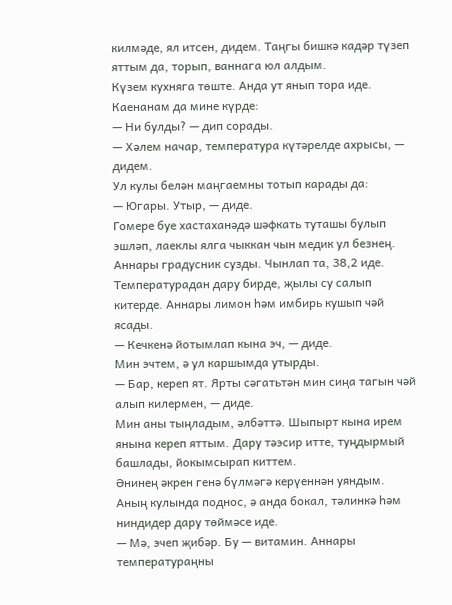килмәде, ял итсен, дидем. Таңгы бишкә кадәр түзеп яттым да, торып, ваннага юл алдым.
Күзем кухняга төште. Анда ут янып тора иде.
Каенанам да мине күрде:
— Ни булды? — дип сорады.
— Хәлем начар, температура күтәрелде ахрысы, — дидем.
Ул кулы белән маңгаемны тотып карады да:
— Югары. Утыр, — диде.
Гомере буе хастаханәдә шәфкать туташы булып эшләп, лаеклы ялга чыккан чын медик ул безнең. Аннары градусник сузды. Чынлап та, 38,2 иде.
Температурадан дару бирде, җылы су салып китерде. Аннары лимон һәм имбирь кушып чәй ясады.
— Кечкенә йотымлап кына эч, — диде.
Мин эчтем, ә ул каршымда утырды.
— Бар, кереп ят. Ярты сәгатьтән мин сиңа тагын чәй алып килермен, — диде.
Мин аны тыңладым, әлбәттә. Шыпырт кына ирем янына кереп яттым. Дару тәэсир итте, туңдырмый башлады, йокымсырап киттем.
Әнинең әкрен генә бүлмәгә керүеннән уяндым. Аның кулында поднос, ә анда бокал, тәлинкә һәм ниндидер дару төймәсе иде.
— Мә, эчеп җибәр. Бу — витамин. Аннары температураңны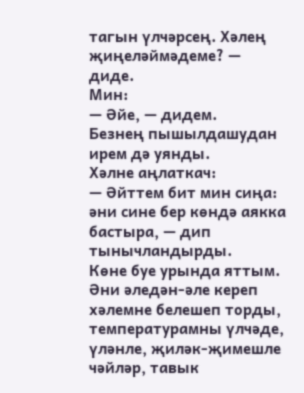тагын үлчәрсең. Хәлең җиңеләймәдеме? — диде.
Мин:
— Әйе, — дидем.
Безнең пышылдашудан ирем дә уянды.
Хәлне аңлаткач:
— Әйттем бит мин сиңа: әни сине бер көндә аякка бастыра, — дип тынычландырды.
Көне буе урында яттым. Әни әледән-әле кереп хәлемне белешеп торды, температурамны үлчәде, үләнле, җиләк-җимешле чәйләр, тавык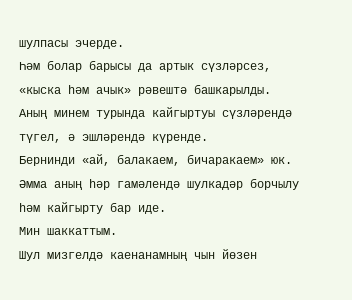шулпасы эчерде.
Һәм болар барысы да артык сүзләрсез, «кыска һәм ачык» рәвештә башкарылды.
Аның минем турында кайгыртуы сүзләрендә түгел, ә эшләрендә күренде.
Бернинди «ай, балакаем, бичаракаем» юк. Әмма аның һәр гамәлендә шулкадәр борчылу һәм кайгырту бар иде.
Мин шаккаттым.
Шул мизгелдә каенанамның чын йөзен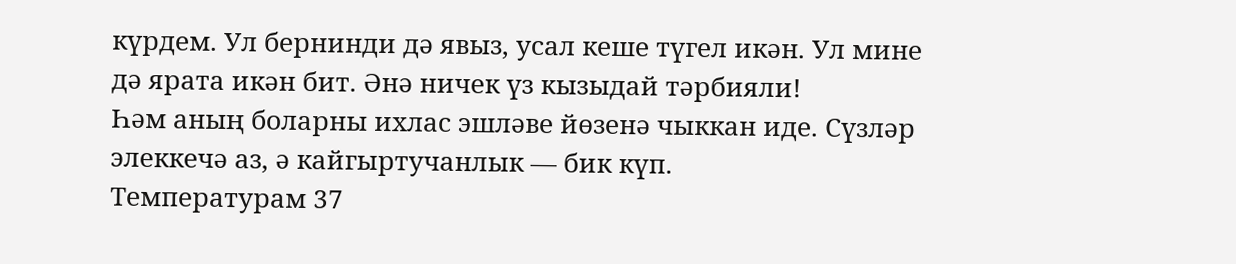күрдем. Ул бернинди дә явыз, усал кеше түгел икән. Ул мине дә ярата икән бит. Әнә ничек үз кызыдай тәрбияли!
Һәм аның боларны ихлас эшләве йөзенә чыккан иде. Сүзләр элеккечә аз, ә кайгыртучанлык — бик күп.
Температурам 37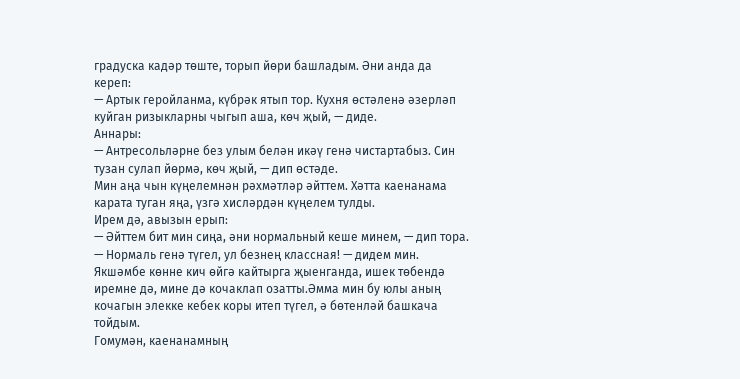градуска кадәр төште, торып йөри башладым. Әни анда да кереп:
— Артык геройланма, күбрәк ятып тор. Кухня өстәленә әзерләп куйган ризыкларны чыгып аша, көч җый, — диде.
Аннары:
— Антресольләрне без улым белән икәү генә чистартабыз. Син тузан сулап йөрмә, көч җый, — дип өстәде.
Мин аңа чын күңелемнән рәхмәтләр әйттем. Хәтта каенанама карата туган яңа, үзгә хисләрдән күңелем тулды.
Ирем дә, авызын ерып:
— Әйттем бит мин сиңа, әни нормальный кеше минем, — дип тора.
— Нормаль генә түгел, ул безнең классная! — дидем мин.
Якшәмбе көнне кич өйгә кайтырга җыенганда, ишек төбендә иремне дә, мине дә кочаклап озатты.Әмма мин бу юлы аның кочагын элекке кебек коры итеп түгел, ә бөтенләй башкача тойдым.
Гомумән, каенанамның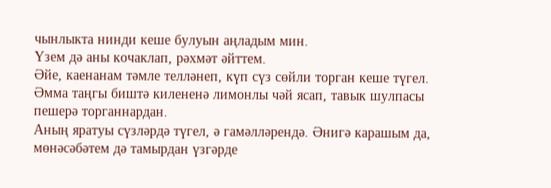чынлыкта нинди кеше булуын аңладым мин.
Үзем дә аны кочаклап, рәхмәт әйттем.
Әйе, каенанам тәмле телләнеп, күп сүз сөйли торган кеше түгел. Әмма таңгы биштә килененә лимонлы чәй ясап, тавык шулпасы пешерә торганнардан.
Аның яратуы сүзләрдә түгел, ә гамәлләрендә. Әнигә карашым да, мөнәсәбәтем дә тамырдан үзгәрде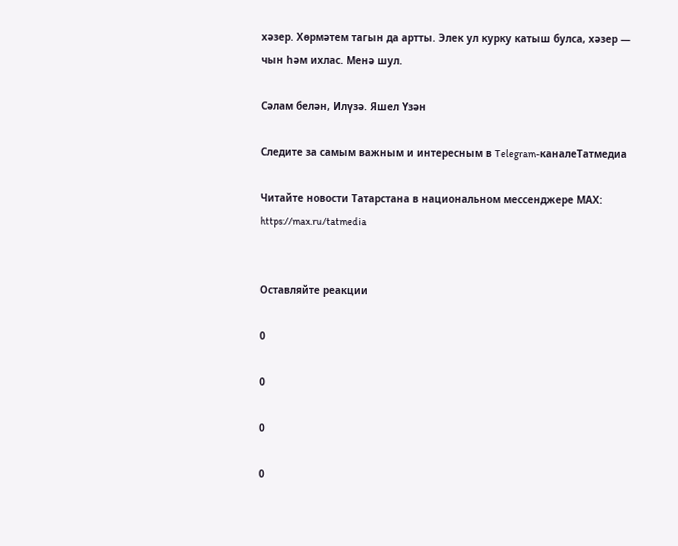хәзер. Хөрмәтем тагын да артты. Элек ул курку катыш булса, хәзер — чын һәм ихлас. Менә шул.

Сәлам белән, Илүзә. Яшел Үзән

Следите за самым важным и интересным в Telegram-каналеТатмедиа

Читайте новости Татарстана в национальном мессенджере MАХ: https://max.ru/tatmedia


Оставляйте реакции

0

0

0

0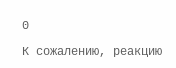0

К сожалению, реакцию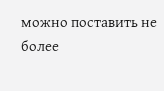можно поставить не более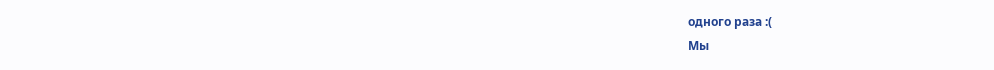одного раза :(
Мы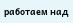работаем над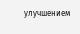улучшением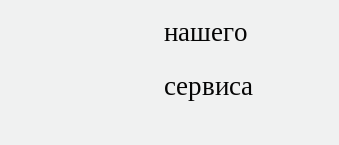нашего сервиса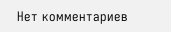Нет комментариев